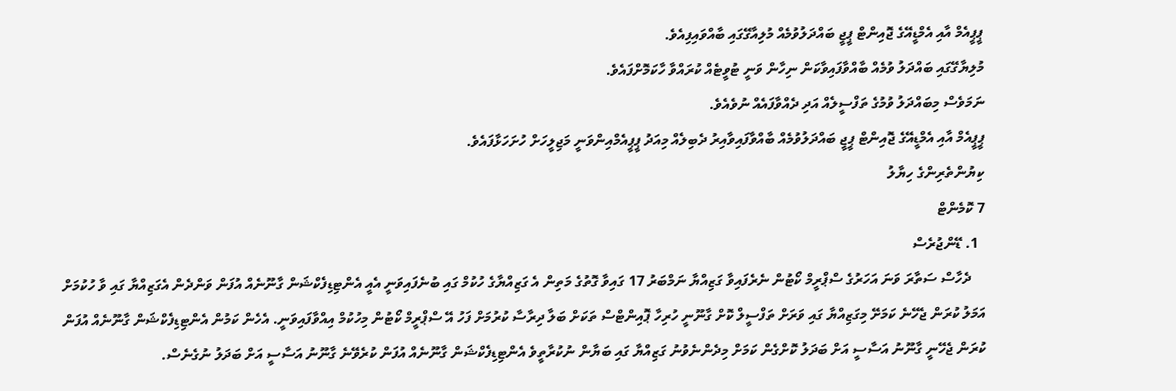ޕީޕީއެމް އާއި އެމްޑީއޭގެ ޖޮއިންޓް ޕީޖީ ބައްދަލުވުމެއް މުލިއާގޭގައި ބާއްވައިފިއެވެ.
މުލިޔާގޭގައި ބައްދަލު ވުމެއް ބާއްވާފައިވާކަން ނިހާން ވަނީ ޓުވީޓެއް ކުރައްވާ ހާކަމޮށްފައެވެ.
ނަމަވެސް މިބައްދަލު ވުމުގެ ތަފްސީލެއް އަދި ދެއްވާފައެއް ނުވެއެވެ.
ޕީޕީއެމް އާއި އެމްޑީއޭގެ ޖޮއިންޓް ޕީޖީ ބައްދަލުވުމެއް ބާއްވާފައިވާއިރު ދެބިލެއް މިއަދު ޕީޕީއެމްއިންވަނީ މަޖިލީހަށް ހުށަހަޅާފައެވެ.
ކިޔުންތެރިންގެ ހިޔާލު
7 ކޮމެންޓް
  1. ޑޭންޖުރެސް
    ދެހާސް ސަތާރަ ވަނަ އަހަރުގެ ސްޕްރީމް ކޯޓުން ނެރެފައިވާ ގަޒިއްޔާ ނަމްބަރު 17 ގައިވާ ގޮތުގެ މަތިން އެ ގަޒިއްޔާގެ ހުކުމް ގައި ބުނެފައިވަނީ އެއީ އެންޓިޑިފެކްޝަން ގާނޫނެއް އުފަން ވަންދެން އެގަޒިއްޔާ ގައި ވާ ހުކުމަށް އަމަލު ކުރަން ޖެހޭނެ ކަމަށޭ މިގަޒިއްޔާ ގައި ވަރަށް ތަފްސީލް ކޮށް ގާނޫނީ ހުރިހާ ޕޮއިންޓްސް ތަކަށް ބަލާ ދިރާސާ ކުރުމަށް ފަހު އޭ ސްޕްރީމް ކޯޓުން މިހުކުމް އިއްވާފައިވަނީ. އެހެން ކަމުން އެންޓިޑިފެކްޝަން ގާނޫނެއް އުފަން ކުރަން ޖެހޭނީ ގާނޫނު އަސާސީ އަށް ބަދަލު ކޮށްގެން ކަމަށް މިދެންނެވުނު ގަޒިއްޔާ ގައި ބަޔާން ނުކުރާތީވެ އެންޓިޑިފެކްޝަން ގާނޫނެއް އުފަން ކުރެވޭނެ ގާނޫނު އަސާސީ އަށް ބަދަލު ނުގެނެސް.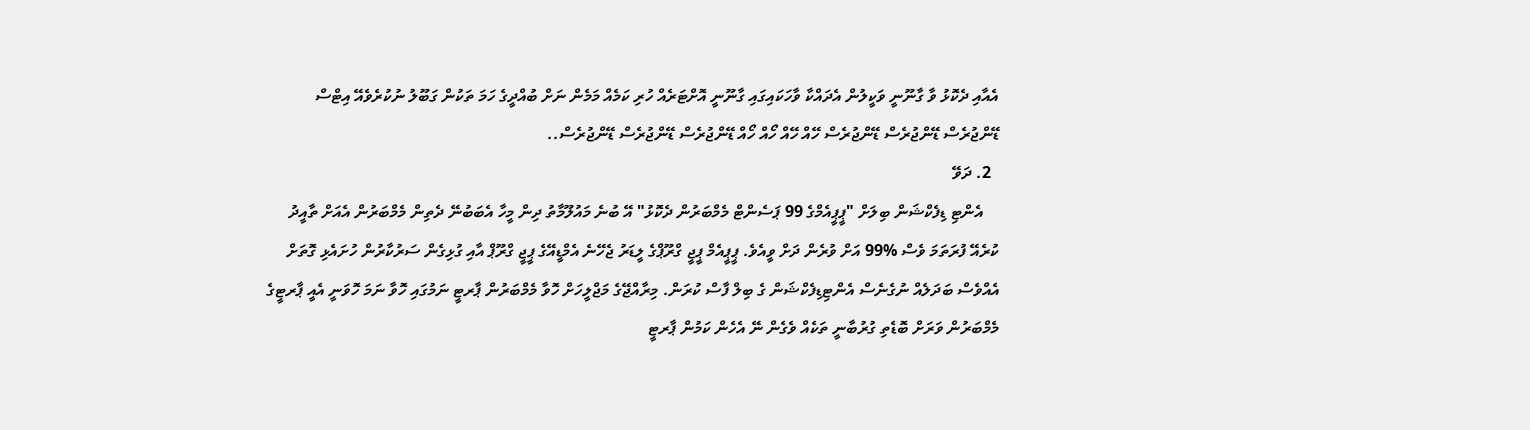އެއާއި ދެކޮޅު ވާ ގާނޫނީ ވަކީލުން އެދައްކާ ވާހަކައިގައި ގާނޫނީ އޮށްޓަރެއް ހުރި ކަމެއް މަމެން ނަށް ބުއްދީގެ ހަމަ ތަކުން ގަބޫލު ނުކުރެވެއޭ އިޓްސް ޑޭންޖުރެސް ޑޭންޖުރެސް ޑޭންޖުރެސް ހޭއް ހޭއް ހޯއް ހޯއް ޑޭންޖުރެސް ޑޭންޖުރެސް ޑޭންޖުރެސް..
  2. ދަވޭ
    އެންޓި ޑިފެކްޝަން ބިލަށް "ޕީޕީއެމްގެ 99 ޕަސެންޓް މެމްބަރުން ދެކޮޅު" އޭ ބުނެ މައުލޫމާތު ދިން މީހާ އެބަބުނޭ ދެތިން މެމްބަރުން އެއަށް ތާއީދު ކުރެއޭ ފުރަތަމަ ވެސް %99 އަށް ވުރެން ދަށް ވީއެވެ. ޕީޕީއެމް ޕީޖީ ގްރޫޕްގެ ލީޑަރު ޖެހޭނެ އެމްޑީއޭގެ ޕީޖީ ގްރޫޕް އާއި ގުޅިގެން ސަރުކާރުން ހުށައެޅި ގޮތަށް އެއްވެސް ބަދަލެއް ނުގެނެސް އެންޓިޑިފެކްޝަން ގެ ބިލް ފާސް ކުރަން. މިރާއްޖޭގެ މަޖްލީހަށް ހޮވާ މެމްބަރުން ޕާރޓީ ނަމުގައި ހޮވާ ނަމަ ހޮވަނީ އެއީ ޕާރޓީގެ މެމްބަރުން ވަރަށް ބޮޑެތި ގުރުބާނީ ތަކެއް ވެގެން ނޭ އެހެން ކަމުން ޕާރޓީ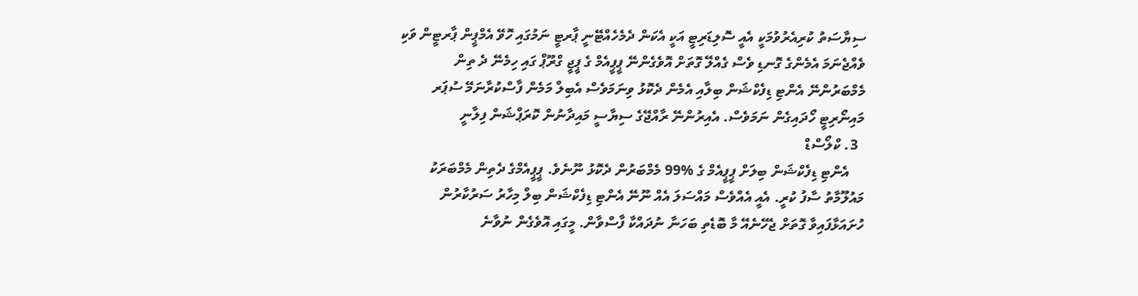ސިޔާސަތު ކުރިއެރުވުމަކީ އެއީ ސޮލިޑަރިޓީ އަކީ އެކަން ދެމެހެއްޓޭނީ ޕާރޓީ ނަމުގައި ހޮވޭ އެމްޕީން ޕާރޓީން ވަކި ވެއްޖެނަމަ އެމެންގެ ގޮނޑި ވެސް ގެއްލޭ ގޮތަށް އޮވެގެންނޭ ޕީޕީއެމް ގެ ޕީޖީ ގްރޫޕް ގައި ހިމެނޭ ދެ ތިން މެމްބަރުންނޭ އެންޓި ޑިފެކްޝަން ބިލާއި އެމެން ދެކޮޅު ވިނަމަވެސް އެބިލް މަމެން ފާސްކުރާނަމޭ ސުޕަރ މައިނޯރިޓީ ހޯދައިގެން ނަމަވެސް. އެއިރުންނޭ ރާއްޖޭގެ ސިޔާސީ މައިދާނުން ކޮރަޕްޝަން ފިލާނީ
  3. ކްލޯސްޑް
    އެންޓި ޑިފެކްޝަން ބިލަށް ޕީޕީއެމް ގެ %99 މެމްބަރުން ދެކޮޅު ނޫނެވެ. ޕީޕީއެމްގެ ދެތިން މެމްބަރަކު މައުލޫމާތު ސާފު ކުރީ. އެއީ އެއްވެސް މައްސަލަ އެއް ނޫނޭ އެންޓި ޑިފެކްޝަން ބިލް މިހާރު ސަރުކާރުން ހުށައަޅާފައިވާ ގޮތަށް ޖެހޭނެއޭ މާ ބޮޑެތި ބަހަނާ ނުދައްކާ ފާސްވާން. މީގައި އޮވެގެން ނުވާނެ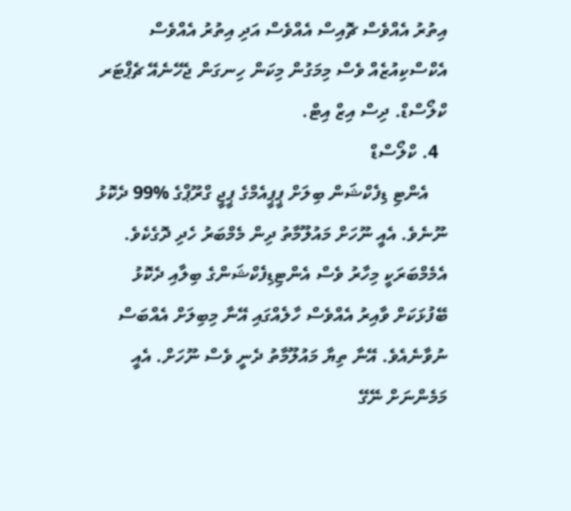އިތުރު އެއްވެސް ޗޮއިސް އެއްވެސް އަދި އިތުރު އެއްވެސް އެކްސްކިއުޒެއް ވެސް މިމަގުން މިކަން ހިނގަން ޖެހޭނެއޭ ޗެޕްޓަރ ކްލޯސްޑް. ދިސް އިޒް އިޓް.
  4. ކްލޯސްޑް
    އެންޓި ޑިފެކްޝަން ބިލަށް ޕީޕީއެމްގެ ޕީޖީ ގްރޫޕްގެ %99 ދެކޮޅު ނޫނެވެ. އެއީ ނޫހަށް މައުލޫމާތު ދިން މެމްބަރު ހެދި ދޮގެކެވެ. އެމެމްބަރަކީ މިހާރު ވެސް އެންޓިޑިފެކްޝަންގެ ބިލާއި ދެކޮޅު ބޭފުޅަކަށް ވާއިރު އެއްވެސް ހާލެއްގައި އޭނާ މިބިލަށް އެއްބަސް ނުވާނެއެވެ. އޭނާ ތިޔާ މައުލޫމާތު ދެނީ ވެސް ނޫހަށް. އެއީ މަމެންނަށް ނޭގޭ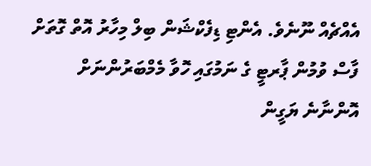އެއްޗެއް ނޫނެވެ. އެންޓި ޑިފެކްޝަން ބިލް މިހާރު އޮތް ގޮތަށް ފާސް ވުމުން ޕާރޓީ ގެ ނަމުގައި ހޮވާ މެމްބަރުންނަށް އޮންނާނެ ޔަގީން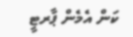ކަން އެމެން ޕާރޓީ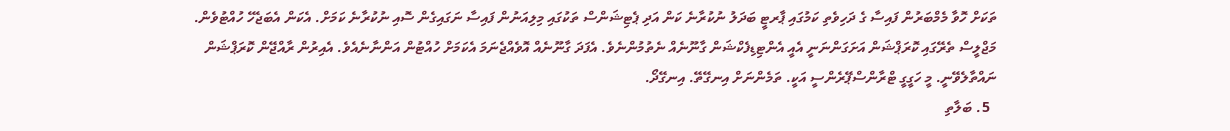ތަކަށް ހޮވާ މެމްބަރުން ފައިސާ ގެ ދަހިވެތި ކަމުގައި ޕާރޓީ ބަދަލު ނުކުރާނެ ކަން އަދި ޕެޓިޝަންސް ތަކުގައި މިލިއަނުން ފައިސާ ނަގައިގެން ސޮއި ނުކުރާނެ ކަމަށް. އެކަން އެބަޖެހޭ ހުއްޓުވެން. މަޖްލީސް ތެރޭގައި ކޮރަޕްޝަން އަށަގަންނަނީ އެއީ އެންޓިޑިފެކްޝަން ގާނޫނެއް ނެތުމުންނެވެ. އެފަދަ ގާނޫނެއް އޮވެއްޖެނަމަ އެކަމަށް ހުއްޓުން އަންނާނެއެވެ. އެއިރުން ރާއްޖޭން ކޮރަޕްޝަން ނައްތާލެވޭނީ. މީ ހަގީގީ ޓްރާންސްޕޭރެންސީ އަކީ. ތަމެންނަށް އިނގޭތޭ. އިނގޭދޯ.
  5. ބަލާތި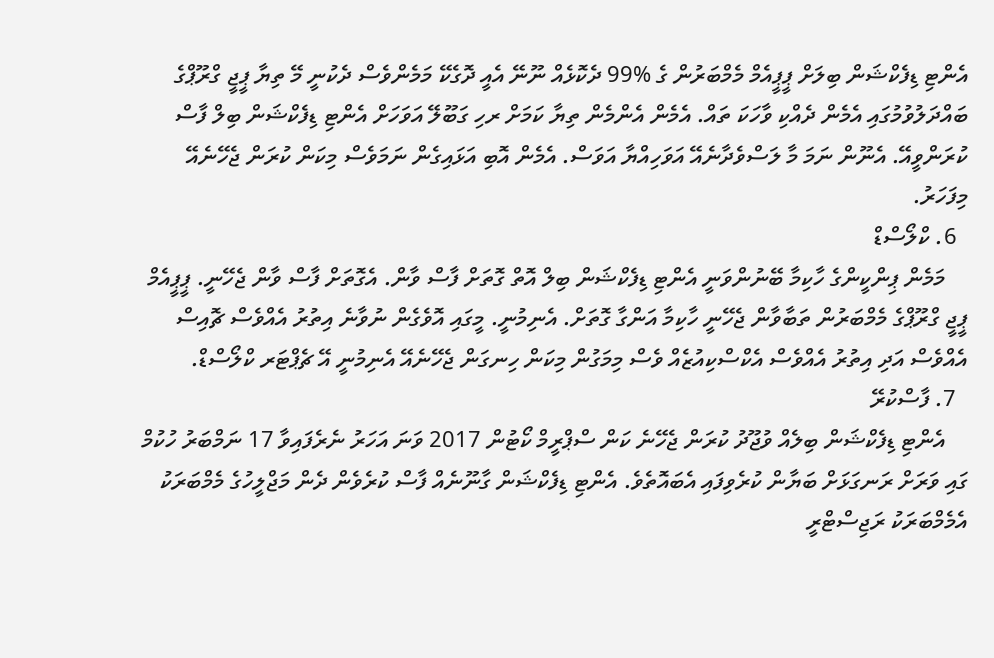އެންޓި ޑިފެކްޝަން ބިލަށް ޕީޕީއެމް މެމްބަރުން ގެ %99 ދެކޮޅެއް ނޫނޭ އެއީ ދޮގެކޭ މަމެންވެސް ދެކުނީ މޭ ތިޔާ ޕީޖީ ގްރޫޕްގެ ބައްދަލުވުމުގައި އެމެން ދެއްކި ވާހަކަ ތައް. އެމެން އެންމެން ތިޔާ ކަމަށް ރހި ގަބޫލޭ އަވަހަށް އެންޓި ޑިފެކްޝަން ބިލް ފާސް ކުރަންވީއޭ. އެނޫން ނަމަ މާ ލަސްވެދާނެއޭ އަވަހިއްޔާ އަވަސް. އެމެން އޮބި އަޅައިގެން ނަމަވެސް މިކަން ކުރަން ޖެހޭނެއޭ މިފަހަރު.
  6. ކްލޯސްޑް
    މަމެން ޕިންކީންގެ ހާކިމާ ބޭނުންވަނީ އެންޓި ޑިފެކްޝަން ބިލް އޮތް ގޮތަށް ފާސް ވާން. އެގޮތަށް ފާސް ވާން ޖެހޭނީ. ޕީޕީއެމް ޕީޖީ ގްރޫޕްގެ މެމްބަރުން ތަބާވާން ޖެހޭނީ ހާކިމާ އަންގާ ގޮތަށް. އެނިމުނީ. މީގައި އޮވެގެން ނުވާނެ އިތުރު އެއްވެސް ޗޮއިސް އެއްވެސް އަދި އިތުރު އެއްވެސް އެކްސްކިއުޒެއް ވެސް މިމަގުން މިކަން ހިނގަން ޖެހޭނެއޭ އެނިމުނީ އޭ ޗެޕްޓަރ ކްލޯސްޑް.
  7. ފާސްކުރޭ
    އެންޓި ޑިފެކްޝަން ބިލެއް ވުޖޫދު ކުރަން ޖެހޭނެ ކަން ސްޕްރީމް ކޯޓުން 2017 ވަނަ އަހަރު ނެރެފައިވާ 17 ނަމްބަރު ހުކުމް ގައި ވަރަށް ރަނގަޅަށް ބަޔާން ކުރެވިފައި އެބައޮތެވެ. އެންޓި ޑިފެކްޝަން ގާނޫނެއް ފާސް ކުރެވެން ދެން މަޖްލީހުގެ މެމްބަރަކު އެމެމްބަރަކު ރަޖިސްޓްރީ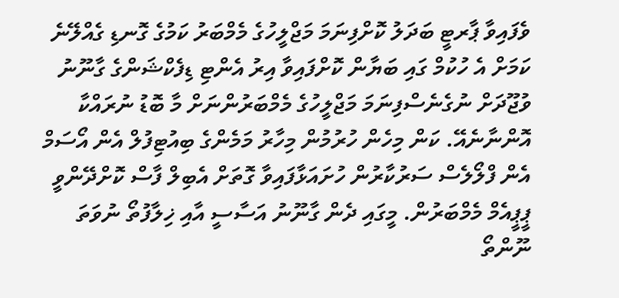ވެފައިވާ ޕާރޓީ ބަދަލު ކޮށްފިނަމަ މަޖްލީހުގެ މެމްބަރު ކަމުގެ ގޮނޑި ގެއްލޭނެ ކަމަށް އެ ހުކުމް ގައި ބަޔާން ކޮށްފައިވާ އިރު އެންޓި ޑިފެކްޝަންގެ ގާނޫނު ވުޖޫދަށް ނުގެނެސްފިނަމަ މަޖްލީހުގެ މެމްބަރުންނަށް މާ ބޮޑު ނުރައްކާ އޮންނާނެއޭ. ކަން މިހެން ހުރުމުން މިހާރު މަމެންގެ ބިއުޓިފުލް އެން އޯސަމް އެން ފްލޯލެސް ސަރުކާރުން ހުށައަޅާފައިވާ ގޮތަށް އެބިލް ފާސް ކޮށްދޭންވީ ޕީޕީއެމް މެމްބަރުން. މީގައި ދެން ގާނޫނު އަސާސީ އާއި ޚިލާފުތޯ ނުވަތަ ނޫންތޯ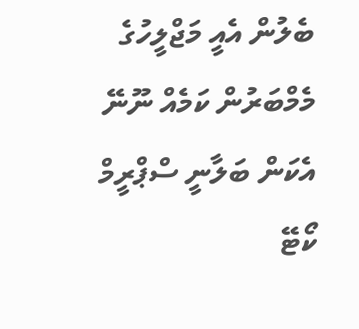ބެލުން އެއީ މަޖްލީހުގެ މެމްބަރުން ކަމެއް ނޫނޭ އެކަން ބަލާނީ ސްޕްރީމް ކޯޓޭ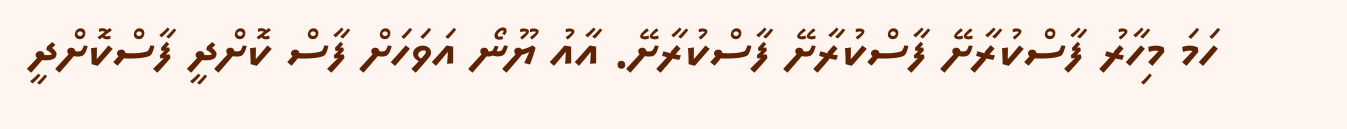ހަމަ މިހާރު ފާސްކުރާށޭ ފާސްކުރާށޭ ފާސްކުރާށޭ. އާއު ޔޫނޯ އަވަހަށް ފާސް ކޮށްދީ ފާސްކޮށްދީ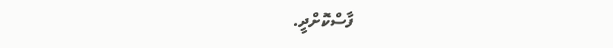ފާސްކޮށްދީ.